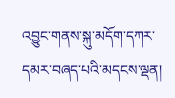འབྱུང་གནས་སྐུ་མདོག་དཀར་དམར་བཞད་པའི་མདངས་ལྡན།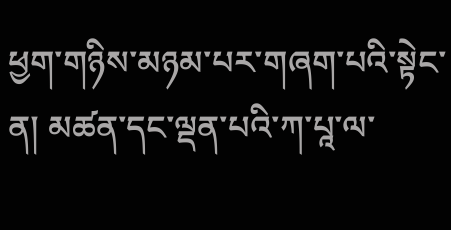ཕྱག་གཉིས་མཉམ་པར་གཞག་པའི་སྟེང་ན། མཚན་དང་ལྡན་པའི་ཀ་པཱ་ལ་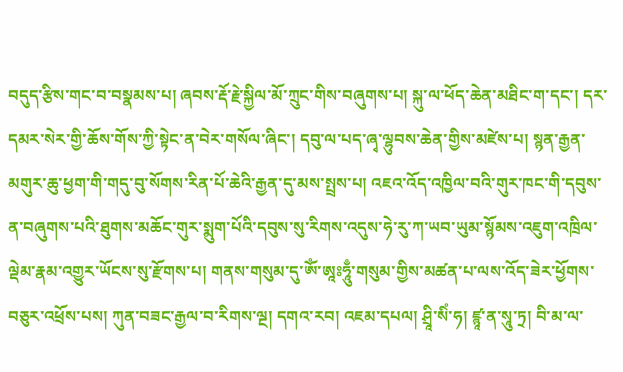བདུད་རྩིས་གང་བ་བསྣམས་པ། ཞབས་རྡོ་རྗེ་སྐྱིལ་མོ་ཀྲུང་གིས་བཞུགས་པ། སྐུ་ལ་ཕོད་ཆེན་མཐིང་ག་དང་། དར་དམར་སེར་གྱི་ཆོས་གོས་ཀྱི་སྟེང་ན་བེར་གསོལ་ཞིང་། དབུ་ལ་པད་ཞྭ་ལྷུབས་ཆེན་གྱིས་མཛེས་པ། སྙན་རྒྱན་མགུར་ཆུ་ཕྱག་གི་གདུ་བུ་སོགས་རིན་པོ་ཆེའི་རྒྱན་དུ་མས་སྤྲས་པ། འཇའ་འོད་འཁྱིལ་བའི་གུར་ཁང་གི་དབུས་ན་བཞུགས་པའི་ཐུགས་མཆོང་གུར་སྨུག་པོའི་དབུས་སུ་རིགས་འདུས་ཧེ་རུ་ཀ་ཡབ་ཡུམ་སྙོམས་འཇུག་འཁྲིལ་ལྡེམ་རྣམ་འགྱུར་ཡོངས་སུ་རྫོགས་པ། གནས་གསུམ་དུ་ཨོཾ་ཨཱཿཧཱུྃ་གསུམ་གྱིས་མཚན་པ་ལས་འོད་ཟེར་ཕྱོགས་བཅུར་འཕྲོས་པས། ཀུན་བཟང་རྒྱལ་བ་རིགས་ལྔ། དགའ་རབ། འཇམ་དཔལ། ཤྲཱི་སིཾ་ཧ། ཛྙཱ་ན་སཱུ་ཏྲ། བི་མ་ལ་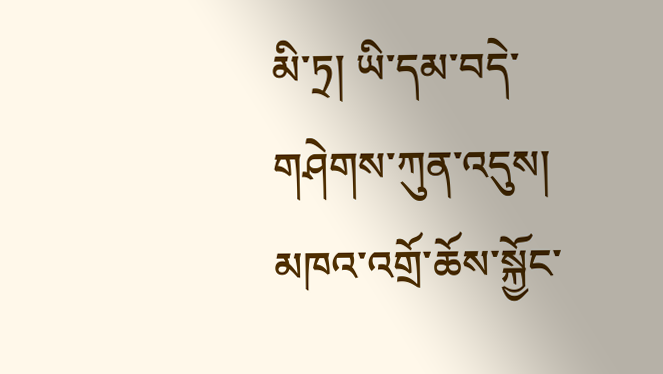མི་ཏྲ། ཡི་དམ་བདེ་གཤེགས་ཀུན་འདུས། མཁའ་འགྲོ་ཆོས་སྐྱོང་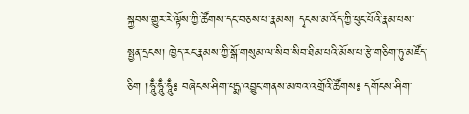སྐྱབས་གྱུར་རེ་ལྟོས་ཀྱི་ཚོགས་དང་བཅས་པ་རྣམས། དྭངས་མ་འོད་ཀྱི་ཕུང་པོའི་རྣམ་པས་སྤྱན་དྲངས། ཁྱེད་རང་རྣམས་ཀྱི་སྒོ་གསུམ་ལ་སིབ་སིབ་ཐིམ་པའི་མོས་པ་རྩེ་གཅིག་ཏུ་མཛོད་ཅིག །ཧཱུྃ་ཧཱུྃ་ཧཱུྃ༔ བཞེངས་ཤིག་པདྨ་འབྱུང་གནས་མཁའ་འགྲོའི་ཚོགས༔ དགོངས་ཤིག་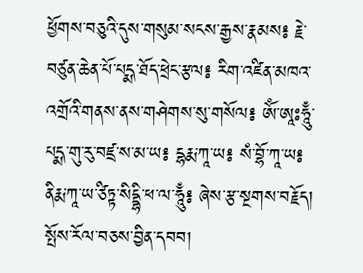ཕྱོགས་བཅུའི་དུས་གསུམ་སངས་རྒྱས་རྣམས༔ རྗེ་བཙུན་ཆེན་པོ་པདྨ་ཐོད་ཕྲེང་རྩལ༔ རིག་འཛིན་མཁའ་འགྲོའི་གནས་ནས་གཤེགས་སུ་གསོལ༔ ཨོཾ་ཨཱཿཧཱུྃ་པདྨ་གུ་རུ་བཛྲ་ས་མ་ཡ༔ དྷརྨ་ཀཱ་ཡ༔ སཾ་བྷོ་ཀཱ་ཡ༔ ནིརྨ་ཀཱ་ཡ་ཙིཏྟ་སིདྡྷི་ཕ་ལ་ཧཱུྃ༔ ཞེས་རྩ་སྔགས་བརྗོད། སྤོས་རོལ་བཅས་བྱིན་དབབ།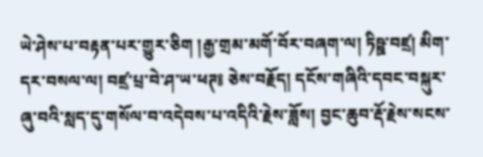ཡེ་ཤེས་པ་བརྟན་པར་གྱུར་ཅིག །རྒྱ་གྲམ་མགོ་བོར་བཞག་ལ། ཏིཥྛ་བཛྲ། མིག་དར་བསལ་ལ། བཛྲ་པྲ་བེ་ཤ་ཡ་ཕཊ༔ ཅེས་བརྗོད། དངོས་གཞིའི་དབང་བསྐུར་ཞུ་བའི་སླད་དུ་གསོལ་བ་འདེབས་པ་འདིའི་རྗེས་ཟློས། བྱང་ཆུབ་རྡོ་རྗེས་སངས་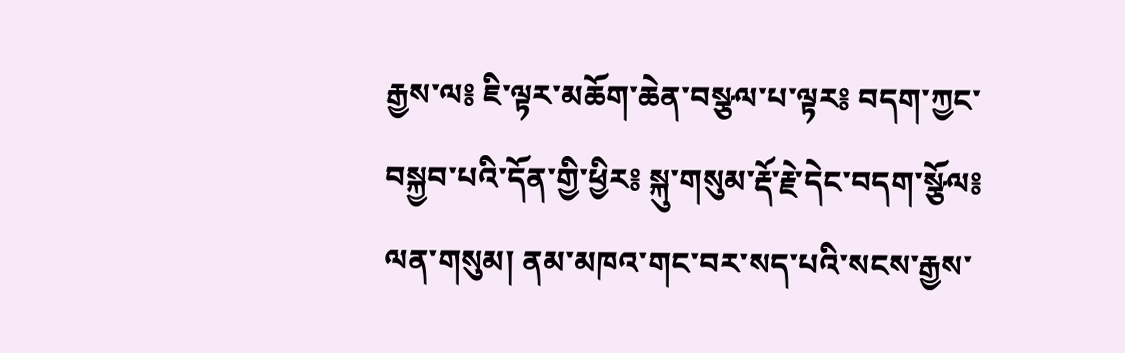རྒྱས་ལ༔ ཇི་ལྟར་མཆོག་ཆེན་བསྩལ་པ་ལྟར༔ བདག་ཀྱང་བསྐྱབ་པའི་དོན་གྱི་ཕྱིར༔ སྐུ་གསུམ་རྡོ་རྗེ་དེང་བདག་སྩོལ༔ ལན་གསུམ། ནམ་མཁའ་གང་བར་སད་པའི་སངས་རྒྱས་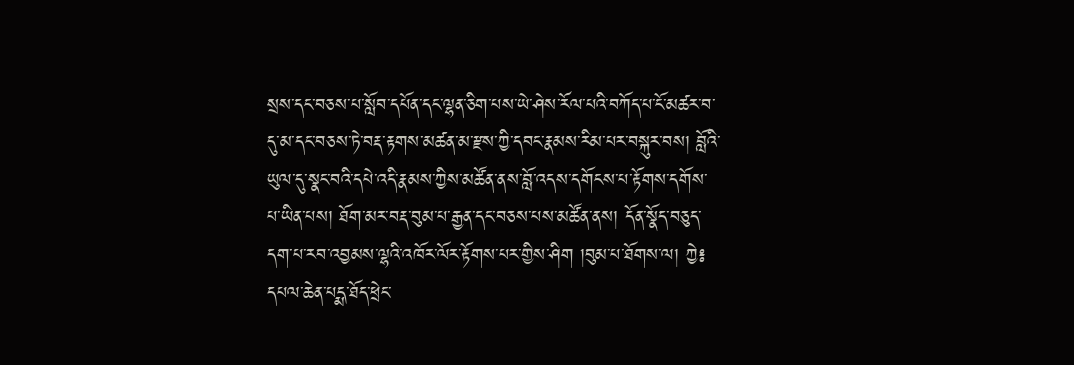སྲས་དང་བཅས་པ་སློབ་དཔོན་དང་ལྷན་ཅིག་པས་ཡེ་ཤེས་རོལ་པའི་བཀོད་པ་ངོ་མཚར་བ་དུ་མ་དང་བཅས་ཏེ་བརྡ་རྟགས་མཚན་མ་རྫས་ཀྱི་དབང་རྣམས་རིམ་པར་བསྐུར་བས། བློའི་ཡུལ་དུ་སྣང་བའི་དཔེ་འདི་རྣམས་ཀྱིས་མཚོན་ནས་བློ་འདས་དགོངས་པ་རྟོགས་དགོས་པ་ཡིན་པས། ཐོག་མར་བརྡ་བུམ་པ་རྒྱན་དང་བཅས་པས་མཚོན་ནས། དོན་སྣོད་བཅུད་དག་པ་རབ་འབྱམས་ལྷའི་འཁོར་ལོར་རྟོགས་པར་གྱིས་ཤིག །བུམ་པ་ཐོགས་ལ། ཀྱེ༔ དཔལ་ཆེན་པདྨ་ཐོད་ཕྲེང་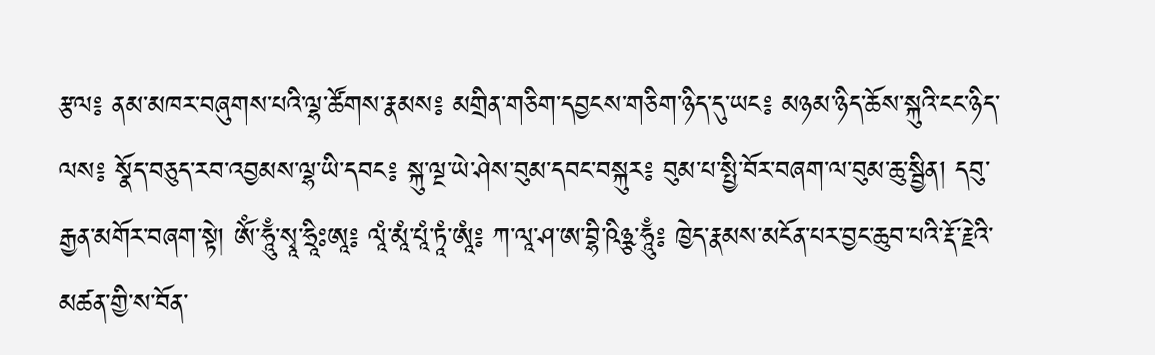རྩལ༔ ནམ་མཁར་བཞུགས་པའི་ལྷ་ཚོགས་རྣམས༔ མགྲིན་གཅིག་དབྱངས་གཅིག་ཉིད་དུ་ཡང༔ མཉམ་ཉིད་ཆོས་སྐུའི་ངང་ཉིད་ལས༔ སྣོད་བཅུད་རབ་འབྱམས་ལྷ་ཡི་དབང༔ སྐུ་ལྔ་ཡེ་ཤེས་བུམ་དབང་བསྐུར༔ བུམ་པ་སྤྱི་བོར་བཞག་ལ་བུམ་ཆུ་སྦྱིན། དབུ་རྒྱན་མགོར་བཞག་སྟེ། ཨོཾ་ཧཱུྃ་སྭཱ་ཧྲཱིཿཨཱ༔ ལཱཾ་མཱཾ་པཱཾ་ཏཱཾ་ཨཱཾ༔ ཀ་ལཱ་ཤ་ཨ་བྷི་ཥིཉྩ་ཧཱུྃ༔ ཁྱེད་རྣམས་མངོན་པར་བྱང་ཆུབ་པའི་རྡོ་རྗེའི་མཚན་གྱི་ས་བོན་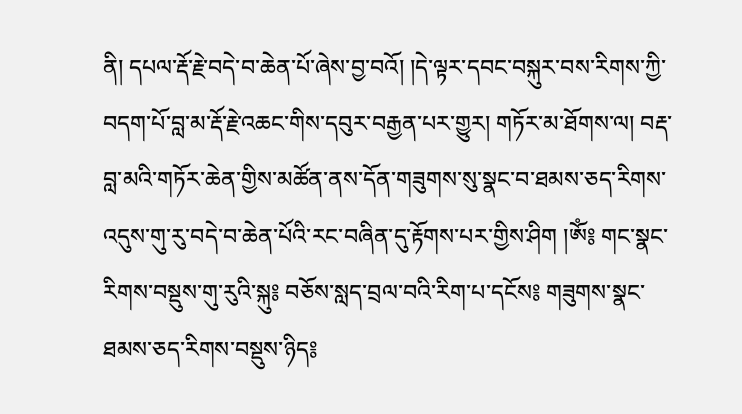ནི། དཔལ་རྡོ་རྗེ་བདེ་བ་ཆེན་པོ་ཞེས་བྱ་བའོ། །དེ་ལྟར་དབང་བསྐུར་བས་རིགས་ཀྱི་བདག་པོ་བླ་མ་རྡོ་རྗེ་འཆང་གིས་དབུར་བརྒྱན་པར་གྱུར། གཏོར་མ་ཐོགས་ལ། བརྡ་བླ་མའི་གཏོར་ཆེན་གྱིས་མཚོན་ནས་དོན་གཟུགས་སུ་སྣང་བ་ཐམས་ཅད་རིགས་འདུས་གུ་རུ་བདེ་བ་ཆེན་པོའི་རང་བཞིན་དུ་རྟོགས་པར་གྱིས་ཤིག །ཨོཾ༔ གང་སྣང་རིགས་བསྡུས་གུ་རུའི་སྐུ༔ བཅོས་སླད་བྲལ་བའི་རིག་པ་དངོས༔ གཟུགས་སྣང་ཐམས་ཅད་རིགས་བསྡུས་ཉིད༔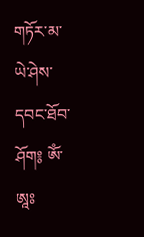གཏོར་མ་ཡེ་ཤེས་དབང་ཐོབ་ཤོག༔ ཨོཾ་ཨཱཿ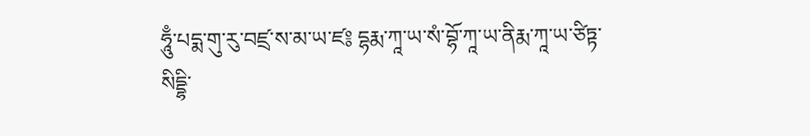ཧཱུྃ་པདྨ་གུ་རུ་བཛྲ་ས་མ་ཡ་ཛ༔ དྷརྨ་ཀཱ་ཡ་སཾ་བྷོ་ཀཱ་ཡ་ནིརྨ་ཀཱ་ཡ་ཙིཏྟ་སིདྡྷི་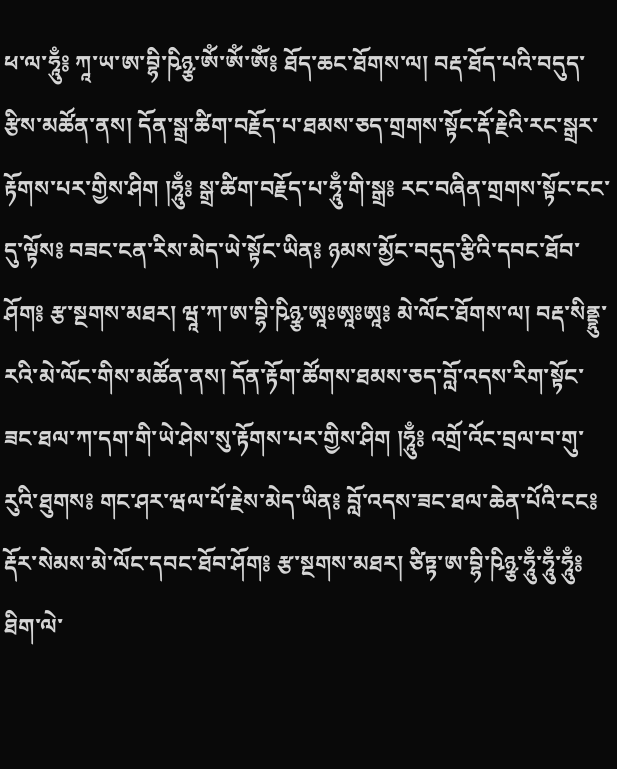ཕ་ལ་ཧཱུྃ༔ ཀཱ་ཡ་ཨ་བྷི་ཥིཉྩ་ཨོཾ་ཨོཾ་ཨོཾ༔ ཐོད་ཆང་ཐོགས་ལ། བརྡ་ཐོད་པའི་བདུད་རྩིས་མཚོན་ནས། དོན་སྒྲ་ཚིག་བརྗོད་པ་ཐམས་ཅད་གྲགས་སྟོང་རྡོ་རྗེའི་རང་སྒྲར་རྟོགས་པར་གྱིས་ཤིག །ཧཱུྃ༔ སྒྲ་ཚིག་བརྗོད་པ་ཧཱུྃ་གི་སྒྲ༔ རང་བཞིན་གྲགས་སྟོང་ངང་དུ་ལྟོས༔ བཟང་ངན་རིས་མེད་ཡེ་སྟོང་ཡིན༔ ཉམས་མྱོང་བདུད་རྩིའི་དབང་ཐོབ་ཤོག༔ རྩ་སྔགས་མཐར། ཝཱ་ཀ་ཨ་བྷི་ཥིཉྩ་ཨཱཿཨཱཿཨཱ༔ མེ་ལོང་ཐོགས་ལ། བརྡ་སིནྡྷུ་རའི་མེ་ལོང་གིས་མཚོན་ནས། དོན་རྟོག་ཚོགས་ཐམས་ཅད་བློ་འདས་རིག་སྟོང་ཟང་ཐལ་ཀ་དག་གི་ཡེ་ཤེས་སུ་རྟོགས་པར་གྱིས་ཤིག །ཧཱུྃ༔ འགྲོ་འོང་བྲལ་བ་གུ་རུའི་ཐུགས༔ གང་ཤར་ཝལ་པོ་རྗེས་མེད་ཡིན༔ བློ་འདས་ཟང་ཐལ་ཆེན་པོའི་ངང༔ རྡོར་སེམས་མེ་ལོང་དབང་ཐོབ་ཤོག༔ རྩ་སྔགས་མཐར། ཙིཏྟ་ཨ་བྷི་ཥིཉྩ་ཧཱུྃ་ཧཱུྃ་ཧཱུྃ༔ ཐིག་ལེ་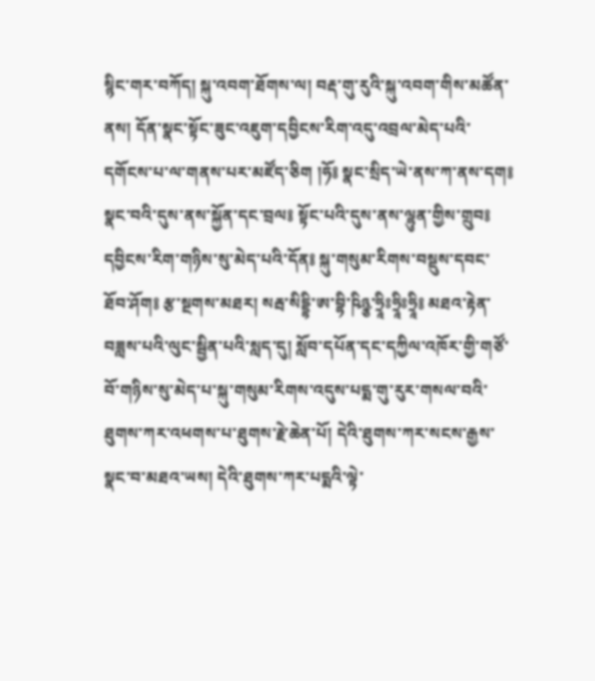སྙིང་གར་བཀོད། སྐུ་འབག་ཐོགས་ལ། བརྡ་གུ་རུའི་སྐུ་འབག་གིས་མཚོན་ནས། དོན་སྣང་སྟོང་ཟུང་འཇུག་དབྱིངས་རིག་འདུ་འབྲལ་མེད་པའི་དགོངས་པ་ལ་གནས་པར་མཛོད་ཅིག །ཧོ༔ སྣང་སྲིད་ཡེ་ནས་ཀ་ནས་དག༔ སྣང་བའི་དུས་ནས་སྐྱོན་དང་བྲལ༔ སྟོང་པའི་དུས་ནས་ལྷུན་གྱིས་གྲུབ༔ དབྱིངས་རིག་གཉིས་སུ་མེད་པའི་དོན༔ སྐུ་གསུམ་རིགས་བསྡུས་དབང་ཐོབ་ཤོག༔ རྩ་སྔགས་མཐར། སརྦ་སིདྡྷི་ཨ་བྷི་ཥིཉྩ་ཧྲཱིཿཧྲཱིཿཧྲཱི༔ མཐའ་རྟེན་བཟླས་པའི་ལུང་སྦྱིན་པའི་སླད་དུ། སློབ་དཔོན་དང་དཀྱིལ་འཁོར་གྱི་གཙོ་བོ་གཉིས་སུ་མེད་པ་སྐུ་གསུམ་རིགས་འདུས་པདྨ་གུ་རུར་གསལ་བའི་ཐུགས་ཀར་འཕགས་པ་ཐུགས་རྗེ་ཆེན་པོ། དེའི་ཐུགས་ཀར་སངས་རྒྱས་སྣང་བ་མཐའ་ཡས། དེའི་ཐུགས་ཀར་པདྨའི་ལྟེ་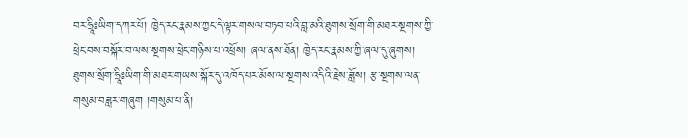བར་ཧྲཱིཿཡིག་དཀར་པོ། ཁྱེད་རང་རྣམས་ཀྱང་དེ་ལྟར་གསལ་བཏབ་པའི་བླ་མའི་ཐུགས་སྲོག་གི་མཐར་སྔགས་ཀྱི་ཕྲེང་བས་བསྐོར་བ་ལས་སྔགས་ཕྲེང་གཉིས་པ་འཕྲོས། ཞལ་ནས་ཐོན། ཁྱེད་རང་རྣམས་ཀྱི་ཞལ་དུ་ཞུགས། ཐུགས་སྲོག་ཧྲཱིཿཡིག་གི་མཐར་གཡས་སྐོར་དུ་འཁོད་པར་མོས་ལ་སྔགས་འདིའི་རྗེས་ཟློས། རྩ་སྔགས་ལན་གསུམ་བཟླར་གཞུག །གསུམ་པ་ནི།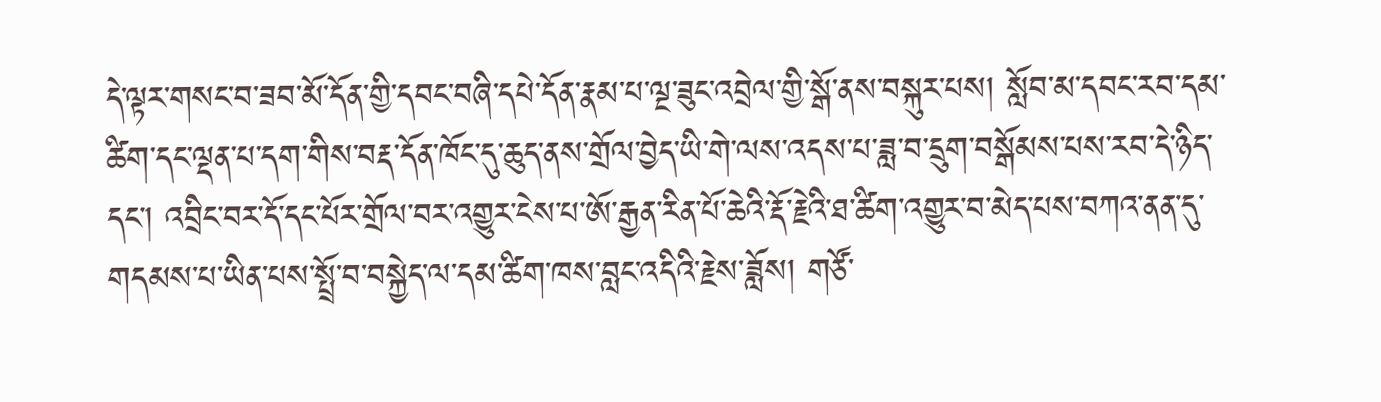དེ་ལྟར་གསང་བ་ཟབ་མོ་དོན་གྱི་དབང་བཞི་དཔེ་དོན་རྣམ་པ་ལྔ་ཟུང་འབྲེལ་གྱི་སྒོ་ནས་བསྐུར་པས། སློབ་མ་དབང་རབ་དམ་ཚིག་དང་ལྡན་པ་དག་གིས་བརྡ་དོན་ཁོང་དུ་ཆུད་ནས་གྲོལ་བྱེད་ཡི་གེ་ལས་འདས་པ་ཟླ་བ་དྲུག་བསྒོམས་པས་རབ་དེ་ཉིད་དང་། འབྲིང་བར་དོ་དང་པོར་གྲོལ་བར་འགྱུར་ངེས་པ་ཨོ་རྒྱན་རིན་པོ་ཆེའི་རྡོ་རྗེའི་ཐ་ཚིག་འགྱུར་བ་མེད་པས་བཀའ་ནན་དུ་གདམས་པ་ཡིན་པས་སྤྲོ་བ་བསྐྱེད་ལ་དམ་ཚིག་ཁས་བླང་འདིའི་རྗེས་ཟློས། གཙོ་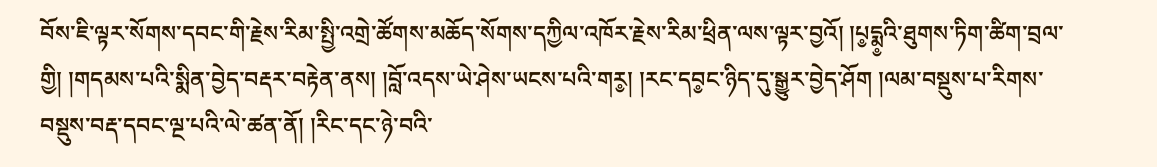བོས་ཇི་ལྟར་སོགས་དབང་གི་རྗེས་རིམ་སྤྱི་འགྲེ་ཚོགས་མཆོད་སོགས་དཀྱིལ་འཁོར་རྗེས་རིམ་ཕྲིན་ལས་ལྟར་བྱའོ། །པ༵དྨ༵འི་ཐུགས་ཏིག་ཚིག་བྲལ་གྱི། །གདམས་པའི་སྨིན་བྱེད་བརྡར་བརྟེན་ནས། །བློ་འདས་ཡེ་ཤེས་ཡངས་པའི་གར༵། །རང་དབ༵ང་ཉིད་དུ་སྒྱུར་བྱེད་ཤོག །ལམ་བསྡུས་པ་རིགས་བསྡུས་བརྡ་དབང་ལྔ་པའི་ལེ་ཚན་ནོ། །རིང་དང་ཉེ་བའི་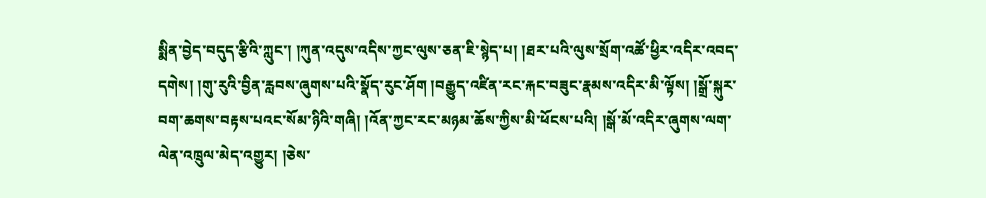སྨིན་བྱེད་བདུད་རྩིའི་ཀླུང་། །ཀུན་འདུས་འདིས་ཀྱང་ལུས་ཅན་ཇི་སྙེད་པ། །ཐར་པའི་ལུས་སྲོག་འཚོ་ཕྱིར་འདིར་འབད་དགེས། །གུ་རུའི་བྱིན་རླབས་ཞུགས་པའི་སྣོད་རུང་ཤོག །བརྒྱུད་འཛིན་རང་རྐང་བཟུང་རྣམས་འདིར་མི་ལྟོས། །སྒྲོ་སྐུར་བག་ཆགས་བརྟས་པའང་སོམ་ཉིའི་གཞི། །འོན་ཀྱང་རང་མཉམ་ཆོས་ཀྱིས་མི་ཕོངས་པའི། །སྒོ་མོ་འདིར་ཞུགས་ལག་ལེན་འཁྲུལ་མེད་འགྱུར། །ཅེས་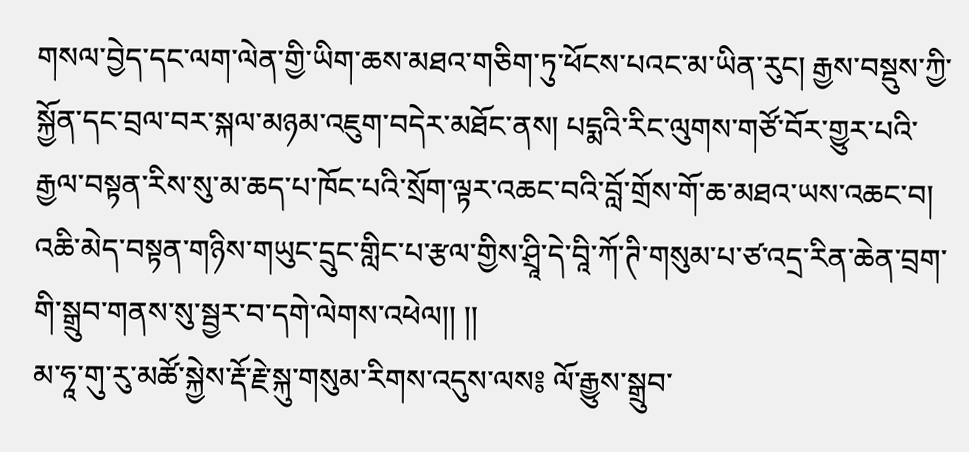གསལ་བྱེད་དང་ལག་ལེན་གྱི་ཡིག་ཆས་མཐའ་གཅིག་ཏུ་ཕོངས་པའང་མ་ཡིན་རུང། རྒྱས་བསྡུས་ཀྱི་སྐྱོན་དང་བྲལ་བར་སྐལ་མཉམ་འཇུག་བདེར་མཐོང་ནས། པདྨའི་རིང་ལུགས་གཙོ་བོར་གྱུར་པའི་རྒྱལ་བསྟན་རིས་སུ་མ་ཆད་པ་ཁོང་པའི་སྲོག་ལྟར་འཆང་བའི་བློ་གྲོས་གོ་ཆ་མཐའ་ཡས་འཆང་བ། འཆི་མེད་བསྟན་གཉིས་གཡུང་དྲུང་གླིང་པ་རྩལ་གྱིས་ཤྲཱི་དེ་བཱི་ཀོ་ཊི་གསུམ་པ་ཙ་འདྲ་རིན་ཆེན་བྲག་གི་སྒྲུབ་གནས་སུ་སྦྱར་བ་དགེ་ལེགས་འཕེལ།། །།
མ་ཧཱ་གུ་རུ་མཚོ་སྐྱེས་རྡོ་རྗེ་སྐུ་གསུམ་རིགས་འདུས་ལས༔ ལོ་རྒྱུས་སྒྲུབ་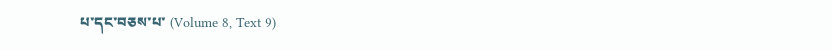པ་དང་བཅས་པ་ (Volume 8, Text 9)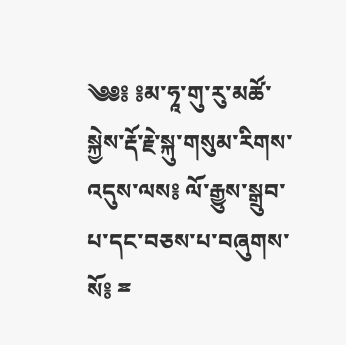༄༅༔ ༔མ་ཧཱ་གུ་རུ་མཚོ་སྐྱེས་རྡོ་རྗེ་སྐུ་གསུམ་རིགས་འདུས་ལས༔ ལོ་རྒྱུས་སྒྲུབ་པ་དང་བཅས་པ་བཞུགས་སོ༔ ྈ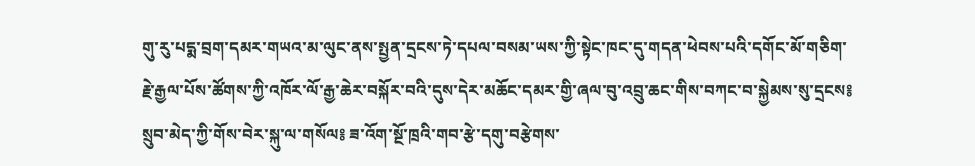གུ་རུ་པདྨ་བྲག་དམར་གཡའ་མ་ལུང་ནས་སྤྱན་དྲངས་ཏེ་དཔལ་བསམ་ཡས་ཀྱི་སྟེང་ཁང་དུ་གདན་ཕེབས་པའི་དགོང་མོ་གཅིག་རྗེ་རྒྱལ་པོས་ཚོགས་ཀྱི་འཁོར་ལོ་རྒྱ་ཆེར་བསྐོར་བའི་དུས་དེར་མཆོང་དམར་གྱི་ཞལ་བུ་འབྲུ་ཆང་གིས་བཀང་བ་སྐྱེམས་སུ་དྲངས༔ སྲུབ་མེད་ཀྱི་གོས་བེར་སྐུ་ལ་གསོལ༔ ཟ་འོག་སྔོ་ཁྲའི་གབ་རྩེ་དགུ་བརྩེགས་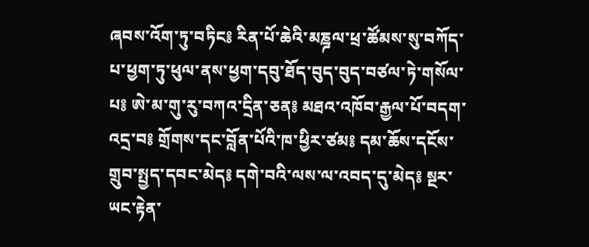ཞབས་འོག་ཏུ་བཏིང༔ རིན་པོ་ཆེའི་མཎྜལ་ཕྲ་ཚོམས་སུ་བཀོད་པ་ཕྱག་ཏུ་ཕུལ་ནས་ཕྱག་དབུ་ཐོད་བུད་བུད་བཙལ་ཏེ་གསོལ་པ༔ ཨེ་མ་གུ་རུ་བཀའ་དྲིན་ཅན༔ མཐའ་འཁོབ་རྒྱལ་པོ་བདག་འདྲ་བ༔ གྲོགས་དང་བློན་པོའི་ཁ་ཕྱིར་ཙམ༔ དམ་ཆོས་དངོས་གྲུབ་སྤྱད་དབང་མེད༔ དགེ་བའི་ལས་ལ་འབད་དུ་མེད༔ སྔར་ཡང་རྟེན་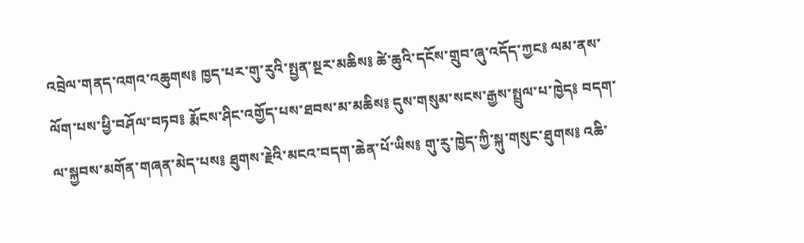འབྲེལ་གནད་འགའ་འཆུགས༔ ཁྱད་པར་གུ་རུའི་སྤྱན་སྔར་མཆིས༔ ཚེ་ཆུའི་དངོས་གྲུབ་ཞུ་འདོད་ཀྱང༔ ལམ་ནས་ལོག་པས་ཕྱི་བཤོལ་བཏབ༔ རྨོངས་ཤིང་འགྱོད་པས་ཐབས་མ་མཆིས༔ དུས་གསུམ་སངས་རྒྱས་སྤྲུལ་པ་ཁྱེད༔ བདག་ལ་སྐྱབས་མགོན་གཞན་མེད་པས༔ ཐུགས་རྗེའི་མངའ་བདག་ཆེན་པོ་ཡིས༔ གུ་རུ་ཁྱེད་ཀྱི་སྐུ་གསུང་ཐུགས༔ འཆི་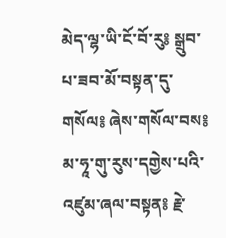མེད་ལྷ་ཡི་ངོ་བོ་རུ༔ སྒྲུབ་པ་ཟབ་མོ་བསྟན་དུ་གསོལ༔ ཞེས་གསོལ་བས༔ མ་ཧཱ་གུ་རུས་དགྱེས་པའི་འཛུམ་ཞལ་བསྟན༔ རྗེ་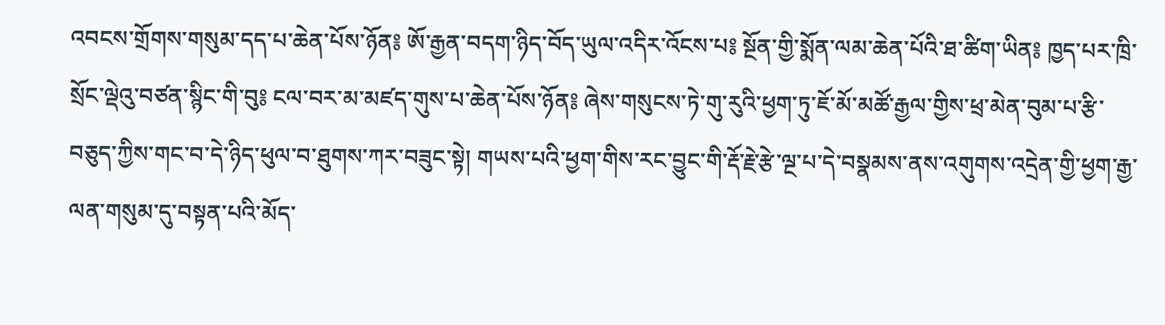འབངས་གྲོགས་གསུམ་དད་པ་ཆེན་པོས་ཉོན༔ ཨོ་རྒྱན་བདག་ཉིད་བོད་ཡུལ་འདིར་འོངས་པ༔ སྔོན་གྱི་སྨོན་ལམ་ཆེན་པོའི་ཐ་ཚིག་ཡིན༔ ཁྱད་པར་ཁྲི་སྲོང་ལྡེའུ་བཙན་སྙིང་གི་བུ༔ ངལ་བར་མ་མཛད་གུས་པ་ཆེན་པོས་ཉོན༔ ཞེས་གསུངས་ཏེ་གུ་རུའི་ཕྱག་ཏུ་ཇོ་མོ་མཚོ་རྒྱལ་གྱིས་ཕྲ་མེན་བུམ་པ་རྩི་བཅུད་ཀྱིས་གང་བ་དེ་ཉིད་ཕུལ་བ་ཐུགས་ཀར་བཟུང་སྟེ། གཡས་པའི་ཕྱག་གིས་རང་བྱུང་གི་རྡོ་རྗེ་རྩེ་ལྔ་པ་དེ་བསྣམས་ནས་འགུགས་འདྲེན་གྱི་ཕྱག་རྒྱ་ལན་གསུམ་དུ་བསྟན་པའི་མོད་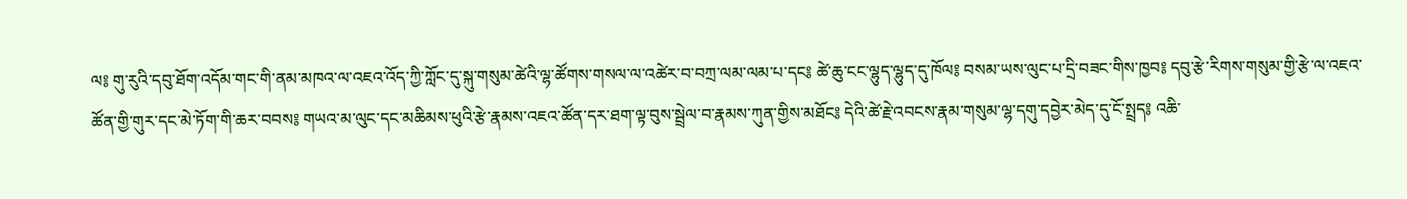ལ༔ གུ་རུའི་དབུ་ཐོག་འདོམ་གང་གི་ནམ་མཁའ་ལ་འཇའ་འོད་ཀྱི་ཀློང་དུ་སྐུ་གསུམ་ཚེའི་ལྷ་ཚོགས་གསལ་ལ་འཚེར་བ་བཀྲ་ལམ་ལམ་པ་དང༔ ཚེ་ཆུ་ངང་ལྷུད་ལྷུད་དུ་ཁོལ༔ བསམ་ཡས་ལུང་པ་དྲི་བཟང་གིས་ཁྱབ༔ དབུ་རྩེ་རིགས་གསུམ་གྱི་རྩེ་ལ་འཇའ་ཚོན་གྱི་གུར་དང་མེ་ཏོག་གི་ཆར་བབས༔ གཡའ་མ་ལུང་དང་མཆིམས་ཕུའི་རྩེ་རྣམས་འཇའ་ཚོན་དར་ཐག་ལྟ་བུས་སྦྲེལ་བ་རྣམས་ཀུན་གྱིས་མཐོང༔ དེའི་ཚེ་རྗེ་འབངས་རྣམ་གསུམ་ལྷ་དགུ་དབྱེར་མེད་དུ་ངོ་སྤྲད༔ འཆི་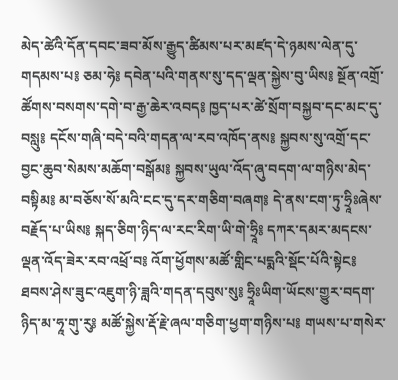མེད་ཚེའི་དོན་དབང་ཟབ་མོས་རྒྱུད་ཚིམས་པར་མཛད་དེ་ཉམས་ལེན་དུ་གདམས་པ༔ ཅམ་ཧེ༔ དབེན་པའི་གནས་སུ་དད་ལྡན་སྐྱེས་བུ་ཡིས༔ སྔོན་འགྲོ་ཚོགས་བསགས་དགེ་བ་རྒྱ་ཆེར་འབད༔ ཁྱད་པར་ཚེ་སྲོག་བསྐྱབ་དང་མང་དུ་བསླུ༔ དངོས་གཞི་བདེ་བའི་གདན་ལ་རབ་འཁོད་ནས༔ སྐྱབས་སུ་འགྲོ་དང་བྱང་ཆུབ་སེམས་མཆོག་བསྒོམ༔ སྐྱབས་ཡུལ་འོད་ཞུ་བདག་ལ་གཉིས་མེད་བསྟིམ༔ མ་བཅོས་སོ་མའི་ངང་དུ་དར་གཅིག་བཞག༔ དེ་ནས་ངག་ཏུ་ཧྲཱིཿཞེས་བརྗོད་པ་ཡིས༔ སྐད་ཅིག་ཉིད་ལ་རང་རིག་ཡི་གེ་ཧྲཱི༔ དཀར་དམར་མདངས་ལྡན་འོད་ཟེར་རབ་འཕྲོ་བ༔ འོག་ཕྱོགས་མཚོ་གླིང་པདྨའི་སྡོང་པོའི་སྟེང༔ ཐབས་ཤེས་ཟུང་འཇུག་ཉི་ཟླའི་གདན་དབུས་སུ༔ ཧྲཱིཿཡིག་ཡོངས་གྱུར་བདག་ཉིད་མ་ཧཱ་གུ་རུ༔ མཚོ་སྐྱེས་རྡོ་རྗེ་ཞལ་གཅིག་ཕྱག་གཉིས་པ༔ གཡས་པ་གསེར་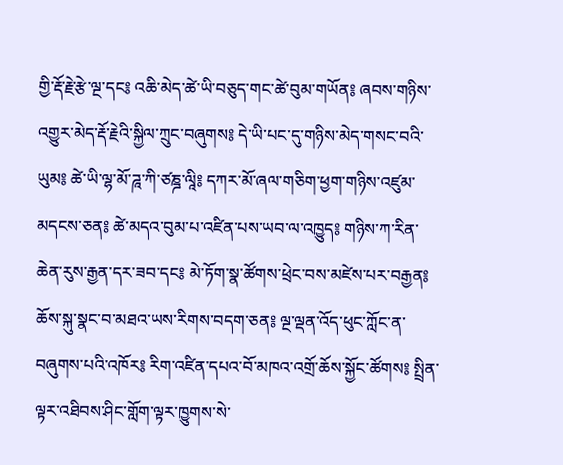གྱི་རྡོ་རྗེ་རྩེ་ལྔ་དང༔ འཆི་མེད་ཚེ་ཡི་བཅུད་གང་ཚེ་བུམ་གཡོན༔ ཞབས་གཉིས་འགྱུར་མེད་རྡོ་རྗེའི་སྐྱིལ་ཀྲུང་བཞུགས༔ དེ་ཡི་པང་དུ་གཉིས་མེད་གསང་བའི་ཡུམ༔ ཚེ་ཡི་ལྷ་མོ་ཌཱ་ཀི་ཙཎྜ་ལཱི༔ དཀར་མོ་ཞལ་གཅིག་ཕྱག་གཉིས་འཛུམ་མདངས་ཅན༔ ཚེ་མདའ་བུམ་པ་འཛིན་པས་ཡབ་ལ་འཁྱུད༔ གཉིས་ཀ་རིན་ཆེན་རུས་རྒྱན་དར་ཟབ་དང༔ མེ་ཏོག་སྣ་ཚོགས་ཕྲེང་བས་མཛེས་པར་བརྒྱན༔ ཆོས་སྐུ་སྣང་བ་མཐའ་ཡས་རིགས་བདག་ཅན༔ ལྔ་ལྡན་འོད་ཕུང་ཀློང་ན་བཞུགས་པའི་འཁོར༔ རིག་འཛིན་དཔའ་བོ་མཁའ་འགྲོ་ཆོས་སྐྱོང་ཚོགས༔ སྤྲིན་ལྟར་འཐིབས་ཤིང་གློག་ལྟར་ཁྱུགས་སེ་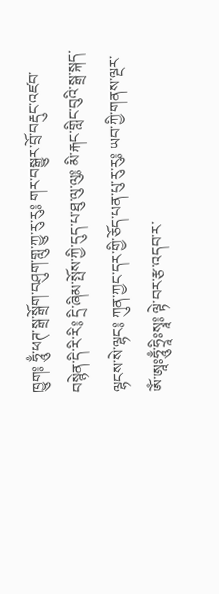ཁྱུག༔ ཧཱུྃ་ཕཊ་སྒྲ་སྒྲོག་བཤུག་གླུ་ཀྱུ་རུ་རུ༔ གར་བསྒྱུར་བྲོ་བརྡུང་འཛབ་བསྙེན་དི་རི་རི༔ དྲི་ཞིམ་སྤོས་ཀྱི་དུད་པ་ཐུ་ལུ་ལུ༔ མི་རྐང་གླིང་བུའི་སྒྲ་སྐད་ལྷངས་སེ་ལྷང༔ ཀུན་ཀྱང་དར་གྱི་ཅོད་པན་པུ་རུ་རུ༔ ཡབ་ཀྱི་གནས་ལྔར་ཨོཾ་ཨཱཿཧཱུྃ་ཧྲཱིཿསྭཱ༔ ལྟེ་བར་རྩ་འདབ་ར་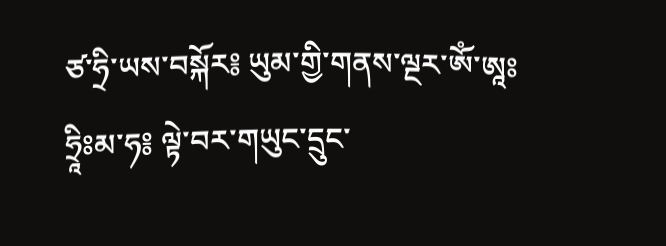ཙ་ཧྲི་ཡས་བསྐོར༔ ཡུམ་གྱི་གནས་ལྔར་ཨོཾ་ཨཱཿཧྲཱིཿམ་ཧ༔ ལྟེ་བར་གཡུང་དྲུང་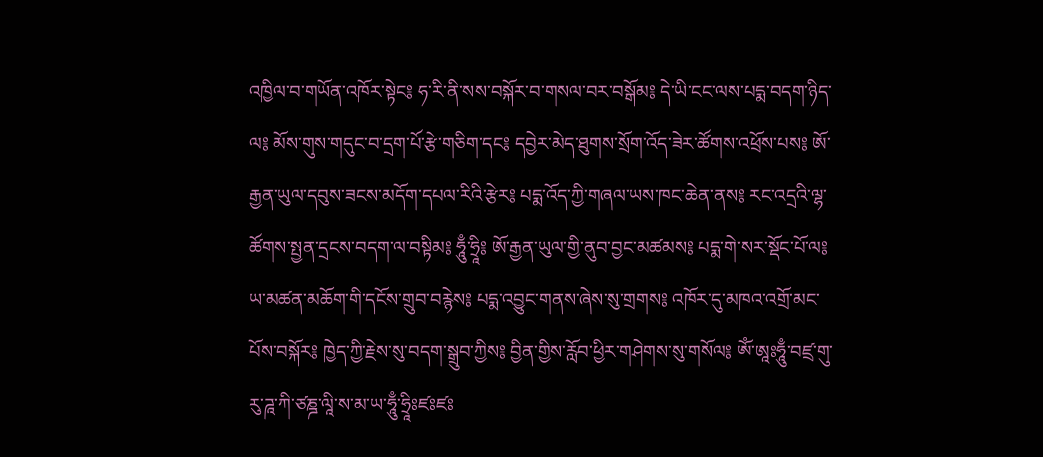འཁྱིལ་བ་གཡོན་འཁོར་སྟེང༔ ཧ་རི་ནི་སས་བསྐོར་བ་གསལ་བར་བསྒོམ༔ དེ་ཡི་ངང་ལས་པདྨ་བདག་ཉིད་ལ༔ མོས་གུས་གདུང་བ་དྲག་པོ་རྩེ་གཅིག་དང༔ དབྱེར་མེད་ཐུགས་སྲོག་འོད་ཟེར་ཚོགས་འཕྲོས་པས༔ ཨོ་རྒྱན་ཡུལ་དབུས་ཟངས་མདོག་དཔལ་རིའི་རྩེར༔ པདྨ་འོད་ཀྱི་གཞལ་ཡས་ཁང་ཆེན་ནས༔ རང་འདྲའི་ལྷ་ཚོགས་སྤྱན་དྲངས་བདག་ལ་བསྟིམ༔ ཧཱུྃ་ཧྲཱི༔ ཨོ་རྒྱན་ཡུལ་གྱི་ནུབ་བྱང་མཚམས༔ པདྨ་གེ་སར་སྡོང་པོ་ལ༔ ཡ་མཚན་མཆོག་གི་དངོས་གྲུབ་བརྙེས༔ པདྨ་འབྱུང་གནས་ཞེས་སུ་གྲགས༔ འཁོར་དུ་མཁའ་འགྲོ་མང་པོས་བསྐོར༔ ཁྱེད་ཀྱི་རྗེས་སུ་བདག་སྒྲུབ་ཀྱིས༔ བྱིན་གྱིས་རློབ་ཕྱིར་གཤེགས་སུ་གསོལ༔ ཨོཾ་ཨཱཿཧཱུྃ་བཛྲ་གུ་རུ་ཌཱ་ཀི་ཙཎྜ་ལཱི་ས་མ་ཡ་ཧཱུྃ་ཧྲཱིཿཛཿཛཿ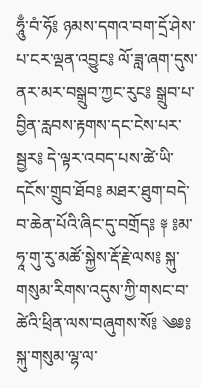ཧཱུྃ་བཾ་ཧོ༔ ཉམས་དགའ་བག་དྲོ་ཤེས་པ་ངར་ལྡན་འབྱུང༔ ལོ་ཟླ་ཞག་དུས་ནར་མར་བསྒྲུབ་ཀྱང་རུང༔ སྒྲུབ་པ་བྱིན་རླབས་རྟགས་དང་ངེས་པར་སྦྱར༔ དེ་ལྟར་འབད་པས་ཚེ་ཡི་དངོས་གྲུབ་ཐོབ༔ མཐར་ཐུག་བདེ་བ་ཆེན་པོའི་ཞིང་དུ་བགྲོད༔ ༈ ༔མ་ཧཱ་གུ་རུ་མཚོ་སྐྱེས་རྡོ་རྗེ་ལས༔ སྐུ་གསུམ་རིགས་འདུས་ཀྱི་གསང་བ་ཚེའི་ཕྲིན་ལས་བཞུགས་སོ༔ ༄༅༔ སྐུ་གསུམ་ལྷ་ལ་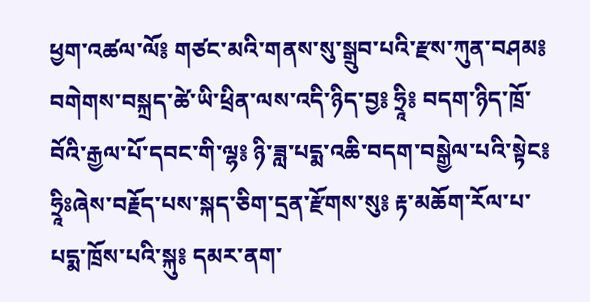ཕྱག་འཚལ་ལོ༔ གཙང་མའི་གནས་སུ་སྒྲུབ་པའི་རྫས་ཀུན་བཤམ༔ བགེགས་བསྐྲད་ཚེ་ཡི་ཕྲིན་ལས་འདི་ཉིད་བྱ༔ ཧྲཱི༔ བདག་ཉིད་ཁྲོ་བོའི་རྒྱལ་པོ་དབང་གི་ལྷ༔ ཉི་ཟླ་པདྨ་འཆི་བདག་བསྒྱེལ་པའི་སྟེང༔ ཧྲཱིཿཞེས་བརྗོད་པས་སྐད་ཅིག་དྲན་རྫོགས་སུ༔ རྟ་མཆོག་རོལ་པ་པདྨ་ཁྲོས་པའི་སྐུ༔ དམར་ནག་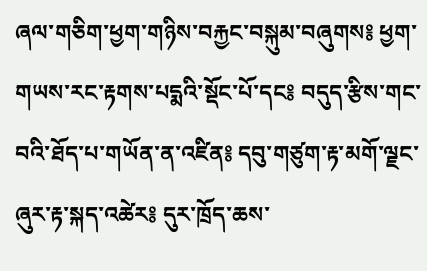ཞལ་གཅིག་ཕྱག་གཉིས་བརྐྱང་བསྐུམ་བཞུགས༔ ཕྱག་གཡས་རང་རྟགས་པདྨའི་སྡོང་པོ་དང༔ བདུད་རྩིས་གང་བའི་ཐོད་པ་གཡོན་ན་འཛིན༔ དབུ་གཙུག་རྟ་མགོ་ལྗང་ཞུར་རྟ་སྐད་འཚེར༔ དུར་ཁྲོད་ཆས་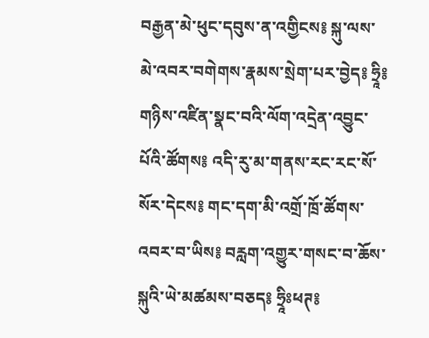བརྒྱན་མེ་ཕུང་དབུས་ན་འགྱིངས༔ སྐུ་ལས་མེ་འབར་བགེགས་རྣམས་སྲེག་པར་བྱེད༔ ཧྲཱི༔ གཉིས་འཛིན་སྣང་བའི་ལོག་འདྲེན་འབྱུང་པོའི་ཚོགས༔ འདི་རུ་མ་གནས་རང་རང་སོ་སོར་དེངས༔ གང་དག་མི་འགྲོ་ཁྲོ་ཚོགས་འབར་བ་ཡིས༔ བརླག་འགྱུར་གསང་བ་ཆོས་སྐུའི་ཡེ་མཚམས་བཅད༔ ཧྲཱིཿཕཊ༔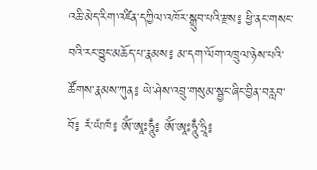འཆི་མེད་རིག་འཛིན་དཀྱིལ་འཁོར་སྒྲུབ་པའི་རྫས༔ ཕྱི་ནང་གསང་བའི་རང་བྱུང་མཆོད་པ་རྣམས༔ མ་དག་ལོག་འཁྲུལ་ཉེས་པའི་ཚོགས་རྣམས་ཀུན༔ ཡེ་ཤེས་འབྲུ་གསུམ་སྦྱང་ཞིང་བྱིན་བརླབ་བོ༔ རཾ་ཡཾ་ཁཾ༔ ཨོཾ་ཨཱཿཧཱུྃ༔ ཨོཾ་ཨཱཿཧཱུྃ་ཧྲཱི༔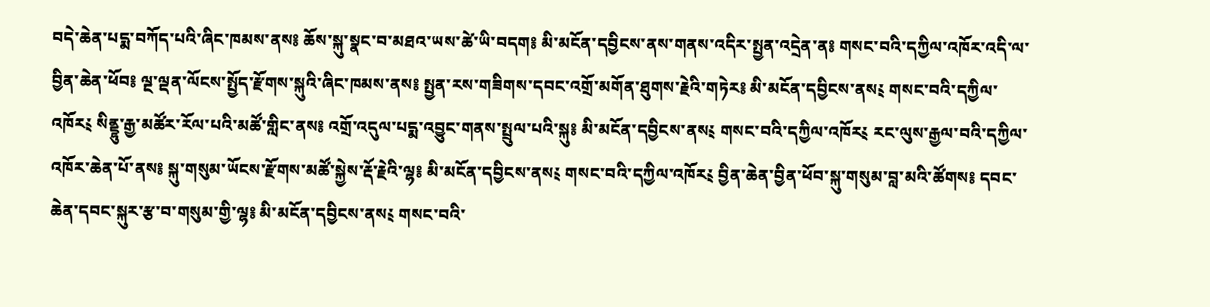བདེ་ཆེན་པདྨ་བཀོད་པའི་ཞིང་ཁམས་ནས༔ ཆོས་སྐུ་སྣང་བ་མཐའ་ཡས་ཚེ་ཡི་བདག༔ མི་མངོན་དབྱིངས་ནས་གནས་འདིར་སྤྱན་འདྲེན་ན༔ གསང་བའི་དཀྱིལ་འཁོར་འདི་ལ་བྱིན་ཆེན་ཕོབ༔ ལྔ་ལྡན་ལོངས་སྤྱོད་རྫོགས་སྐུའི་ཞིང་ཁམས་ནས༔ སྤྱན་རས་གཟིགས་དབང་འགྲོ་མགོན་ཐུགས་རྗེའི་གཏེར༔ མི་མངོན་དབྱིངས་ནས༴ གསང་བའི་དཀྱིལ་འཁོར༴ སིནྡྷུ་རྒྱ་མཚོར་རོལ་པའི་མཚོ་གླིང་ནས༔ འགྲོ་འདུལ་པདྨ་འབྱུང་གནས་སྤྲུལ་པའི་སྐུ༔ མི་མངོན་དབྱིངས་ནས༴ གསང་བའི་དཀྱིལ་འཁོར༴ རང་ལུས་རྒྱལ་བའི་དཀྱིལ་འཁོར་ཆེན་པོ་ནས༔ སྐུ་གསུམ་ཡོངས་རྫོགས་མཚོ་སྐྱེས་རྡོ་རྗེའི་ལྷ༔ མི་མངོན་དབྱིངས་ནས༴ གསང་བའི་དཀྱིལ་འཁོར༴ བྱིན་ཆེན་བྱིན་ཕོབ་སྐུ་གསུམ་བླ་མའི་ཚོགས༔ དབང་ཆེན་དབང་སྐུར་རྩ་བ་གསུམ་གྱི་ལྷ༔ མི་མངོན་དབྱིངས་ནས༴ གསང་བའི་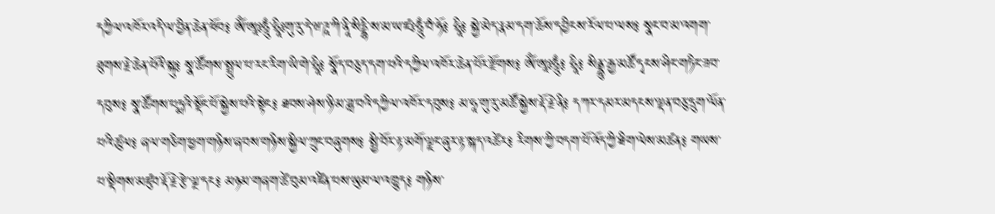དཀྱིལ་འཁོར་འདི་ལ་བྱིན་ཆེན་ཕོབ༔ ཨོཾ་ཨཱཿཧཱུྃ་ཧྲཱིཿགུ་རུ་དེ་ཝ་ཌཱ་ཀི་ནཱི་སིདྡྷི་ས་མ་ཡ་ཛཿཧཱུྃ་བཾ་ཧོ༔ ཧྲཱི༔ སྐྱེ་མེད་རྣམ་དག་ཆོས་དབྱིངས་རོལ་པ་ལས༔ སྣང་བ་མ་འགག་ཐུགས་རྗེ་ཆེན་པོའི་སྐུ༔ སྣ་ཚོགས་སྤྲུལ་པ་རང་རིག་ཡི་གེ་ཧྲཱི༔ སྣོད་བཅུད་དག་པའི་དཀྱིལ་འཁོར་ཆེན་པོར་རྫོགས༔ ཨོཾ་ཨཱཿཧཱུྃ༔ ཧྲཱི༔ སིནྡྷུ་རྒྱ་མཚོ་དྭངས་ཤིང་གཏིང་ཟབ་དབུས༔ སྣ་ཚོགས་པདྨའི་སྡོང་པོ་སྐྱེས་པའི་སྟེང༔ ཐབས་ཤེས་ཉི་མ་ཟླ་བའི་དཀྱིལ་འཁོར་དབུས༔ མ་ཧཱ་གུ་རུ་མཚོ་སྐྱེས་རྡོ་རྗེ་ནི༔ དཀར་དམར་མདངས་ལྡན་བཅུ་དྲུག་ལོན་པའི་ཚུལ༔ ཞལ་གཅིག་ཕྱག་གཉིས་ཞབས་གཉིས་སྐྱིལ་ཀྲུང་བཞུགས༔ སྤྱི་བོར་རྟ་མགོ་ལྗང་ཞུར་རྟ་སྐད་འཚེར༔ རིགས་ཀྱི་བདག་པོ་འོད་ཀྱི་ཐིག་ལེས་མཚན༔ གཡས་པ་སྡིགས་མཛུབ་རྡོ་རྗེ་རྩེ་ལྔ་དང༔ མཉམ་གཞག་ཚེ་བུམ་འཛིན་པས་ཡུམ་ལ་འཁྱུད༔ གཉིས་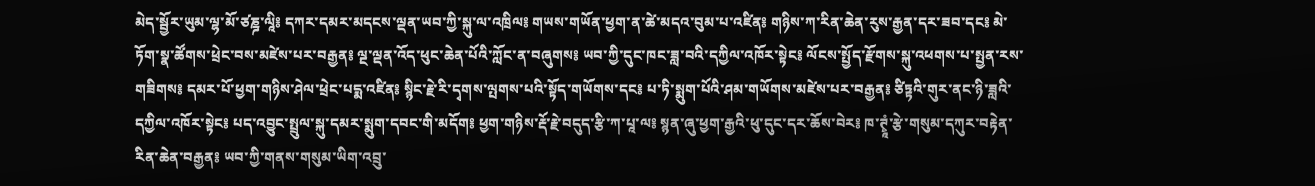མེད་སྦྱོར་ཡུམ་ལྷ་མོ་ཙཎྜ་ལཱི༔ དཀར་དམར་མདངས་ལྡན་ཡབ་ཀྱི་སྐུ་ལ་འཁྲིལ༔ གཡས་གཡོན་ཕྱག་ན་ཚེ་མདའ་བུམ་པ་འཛིན༔ གཉིས་ཀ་རིན་ཆེན་རུས་རྒྱན་དར་ཟབ་དང༔ མེ་ཏོག་སྣ་ཚོགས་ཕྲེང་བས་མཛེས་པར་བརྒྱན༔ ལྔ་ལྡན་འོད་ཕུང་ཆེན་པོའི་ཀློང་ན་བཞུགས༔ ཡབ་ཀྱི་དུང་ཁང་ཟླ་བའི་དཀྱིལ་འཁོར་སྟེང༔ ལོངས་སྤྱོད་རྫོགས་སྐུ་འཕགས་པ་སྤྱན་རས་གཟིགས༔ དམར་པོ་ཕྱག་གཉིས་ཤེལ་ཕྲེང་པདྨ་འཛིན༔ སྙིང་རྗེ་རི་དྭགས་ལྤགས་པའི་སྟོད་གཡོགས་དང༔ པ་ཏི་སྨུག་པོའི་ཤམ་གཡོགས་མཛེས་པར་བརྒྱན༔ ཙིཏྟའི་གུར་ནང་ཉི་ཟླའི་དཀྱིལ་འཁོར་སྟེང༔ པད་འབྱུང་སྤྲུལ་སྐུ་དམར་སྨུག་དབང་གི་མདོག༔ ཕྱག་གཉིས་རྡོ་རྗེ་བདུད་རྩི་ཀ་པཱ་ལ༔ སྙན་ཞུ་ཕྱག་རྒྱའི་ཕུ་དུང་དར་ཆོས་བེར༔ ཁ་ཊྭཱཾ་རྩེ་གསུམ་དཀུར་བརྟེན་རིན་ཆེན་བརྒྱན༔ ཡབ་ཀྱི་གནས་གསུམ་ཡིག་འབྲུ་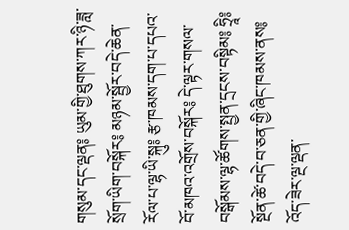གསུམ་དང་ལྡན༔ ཡུམ་གྱི་ཐུགས་ཀར་ཉི་ཟླ་སྲོག་ཡིག་བསྐོར༔ མཉམ་སྦྱོར་བདེ་ཆེན་རོལ་པ་ལྷ་ཡི་སྐུ༔ རྩ་ཁམས་དག་པ་དཔའ་བོ་མཁའ་འགྲོས་བསྐོར༔ དེ་ལྟར་གསལ་བསྒོམས་ལྷ་ཚོགས་སྤྱན་དྲངས་བསྟིམ༔ ཧྲཱི༔ སྔོན་ཚེ་བདེ་བ་ཅན་གྱི་ཞིང་ཁམས་ནས༔ འོད་ཟེར་ལྔ་ལྡན་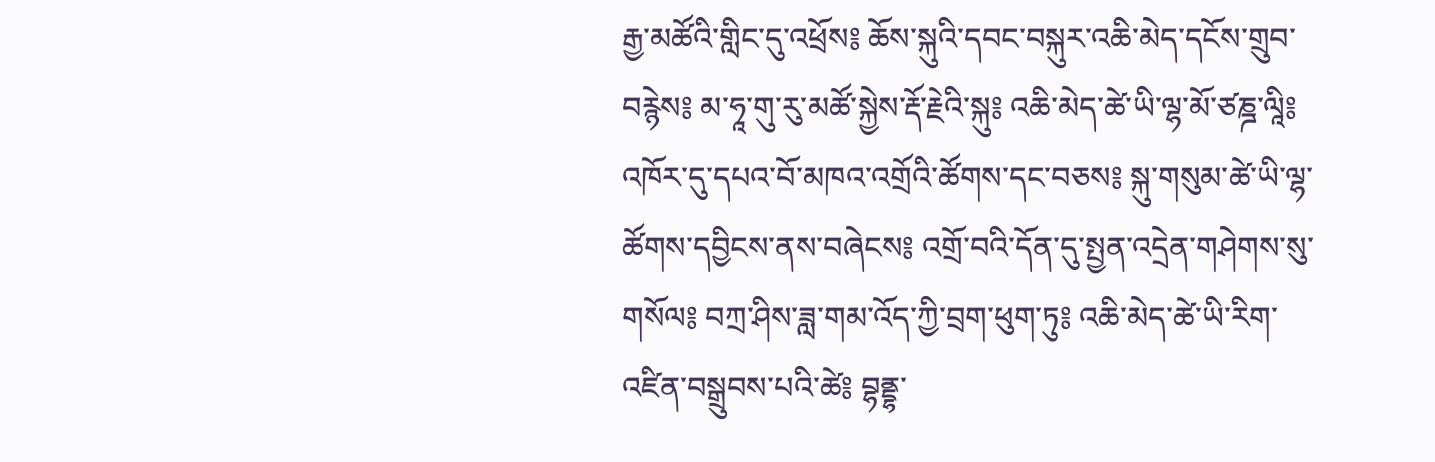རྒྱ་མཚོའི་གླིང་དུ་འཕྲོས༔ ཆོས་སྐུའི་དབང་བསྐུར་འཆི་མེད་དངོས་གྲུབ་བརྙེས༔ མ་ཧཱ་གུ་རུ་མཚོ་སྐྱེས་རྡོ་རྗེའི་སྐུ༔ འཆི་མེད་ཚེ་ཡི་ལྷ་མོ་ཙཎྜ་ལཱི༔ འཁོར་དུ་དཔའ་བོ་མཁའ་འགྲོའི་ཚོགས་དང་བཅས༔ སྐུ་གསུམ་ཚེ་ཡི་ལྷ་ཚོགས་དབྱིངས་ནས་བཞེངས༔ འགྲོ་བའི་དོན་དུ་སྤྱན་འདྲེན་གཤེགས་སུ་གསོལ༔ བཀྲ་ཤིས་ཟླ་གམ་འོད་ཀྱི་བྲག་ཕུག་ཏུ༔ འཆི་མེད་ཚེ་ཡི་རིག་འཛིན་བསྒྲུབས་པའི་ཚེ༔ བྷནྡྷ་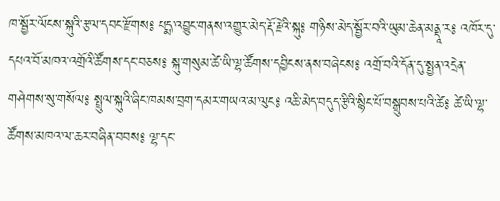ཁ་སྦྱོར་ལོངས་སྐུའི་རྩལ་དབང་རྫོགས༔ པདྨ་འབྱུང་གནས་འགྱུར་མེད་རྡོ་རྗེའི་སྐུ༔ གཉིས་མེད་སྦྱོར་བའི་ཡུམ་ཆེན་མནྡཱ་ར༔ འཁོར་དུ་དཔའ་བོ་མཁའ་འགྲོའི་ཚོགས་དང་བཅས༔ སྐུ་གསུམ་ཚེ་ཡི་ལྷ་ཚོགས་དབྱིངས་ནས་བཞེངས༔ འགྲོ་བའི་དོན་དུ་སྤྱན་འདྲེན་གཤེགས་སུ་གསོལ༔ སྤྲུལ་སྐུའི་ཞིང་ཁམས་བྲག་དམར་གཡའ་མ་ལུང༔ འཆི་མེད་བདུད་རྩིའི་སྙིང་པོ་བསྒྲུབས་པའི་ཚེ༔ ཚེ་ཡི་ལྷ་ཚོགས་མཁའ་ལ་ཆར་བཞིན་བབས༔ ལྷ་དང་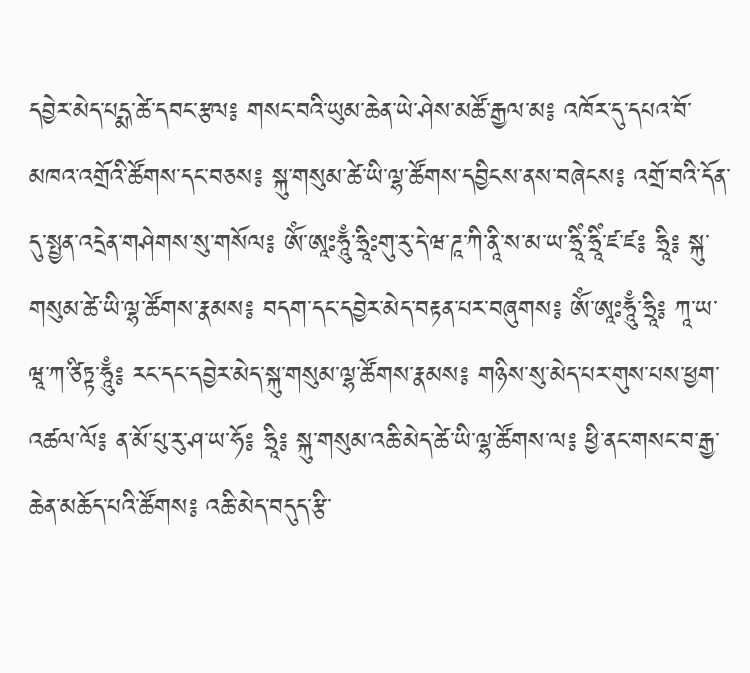དབྱེར་མེད་པདྨ་ཚེ་དབང་རྩལ༔ གསང་བའི་ཡུམ་ཆེན་ཡེ་ཤེས་མཚོ་རྒྱལ་མ༔ འཁོར་དུ་དཔའ་བོ་མཁའ་འགྲོའི་ཚོགས་དང་བཅས༔ སྐུ་གསུམ་ཚེ་ཡི་ལྷ་ཚོགས་དབྱིངས་ནས་བཞེངས༔ འགྲོ་བའི་དོན་དུ་སྤྱན་འདྲེན་གཤེགས་སུ་གསོལ༔ ཨོཾ་ཨཱཿཧཱུྃ་ཧྲཱིཿགུ་རུ་དེ་ཝ་ཌཱ་ཀི་ནཱི་ས་མ་ཡ་ཧྲཱིཾ་ཧྲཱིཾ་ཛ་ཛ༔ ཧྲཱི༔ སྐུ་གསུམ་ཚེ་ཡི་ལྷ་ཚོགས་རྣམས༔ བདག་དང་དབྱེར་མེད་བརྟན་པར་བཞུགས༔ ཨོཾ་ཨཱཿཧཱུྃ་ཧྲཱི༔ ཀཱ་ཡ་ཝཱ་ཀ་ཙིཏྟ་ཧཱུྃ༔ རང་དང་དབྱེར་མེད་སྐུ་གསུམ་ལྷ་ཚོགས་རྣམས༔ གཉིས་སུ་མེད་པར་གུས་པས་ཕྱག་འཚལ་ལོ༔ ན་མོ་པུ་རུ་ཤ་ཡ་ཧོ༔ ཧྲཱི༔ སྐུ་གསུམ་འཆི་མེད་ཚེ་ཡི་ལྷ་ཚོགས་ལ༔ ཕྱི་ནང་གསང་བ་རྒྱ་ཆེན་མཆོད་པའི་ཚོགས༔ འཆི་མེད་བདུད་རྩི་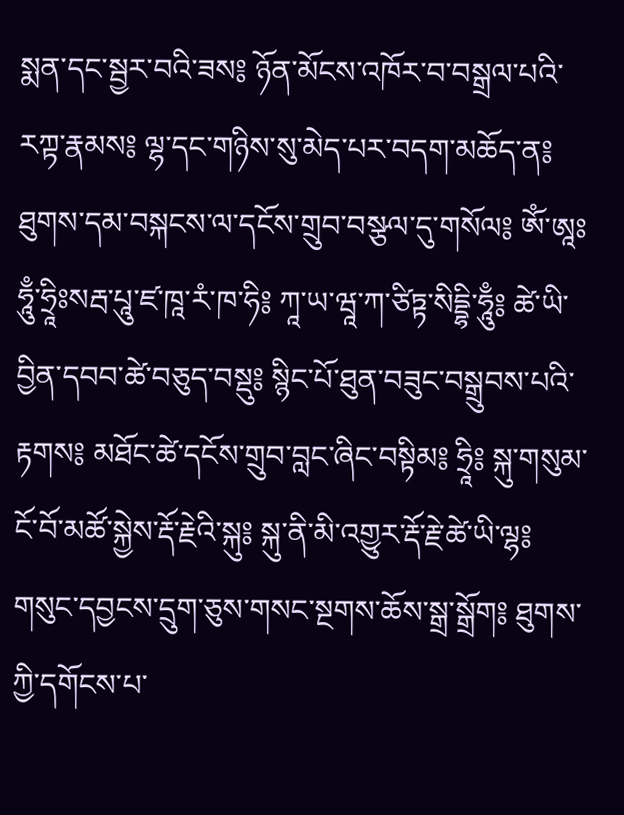སྨན་དང་སྦྱར་བའི་ཟས༔ ཉོན་མོངས་འཁོར་བ་བསྒྲལ་པའི་རཀྟ་རྣམས༔ ལྷ་དང་གཉིས་སུ་མེད་པར་བདག་མཆོད་ན༔ ཐུགས་དམ་བསྐངས་ལ་དངོས་གྲུབ་བསྩལ་དུ་གསོལ༔ ཨོཾ་ཨཱཿཧཱུྃ་ཧྲཱིཿསརྦ་པཱུ་ཛ་ཁཱ་རཾ་ཁ་ཧི༔ ཀཱ་ཡ་ཝཱ་ཀ་ཙིཏྟ་སིདྡྷི་ཧཱུྃ༔ ཚེ་ཡི་བྱིན་དབབ་ཚེ་བཅུད་བསྡུ༔ སྙིང་པོ་ཐུན་བཟུང་བསྒྲུབས་པའི་རྟགས༔ མཐོང་ཚེ་དངོས་གྲུབ་བླང་ཞིང་བསྟིམ༔ ཧྲཱི༔ སྐུ་གསུམ་ངོ་བོ་མཚོ་སྐྱེས་རྡོ་རྗེའི་སྐུ༔ སྐུ་ནི་མི་འགྱུར་རྡོ་རྗེ་ཚེ་ཡི་ལྷ༔ གསུང་དབྱངས་དྲུག་ཅུས་གསང་སྔགས་ཆོས་སྒྲ་སྒྲོག༔ ཐུགས་ཀྱི་དགོངས་པ་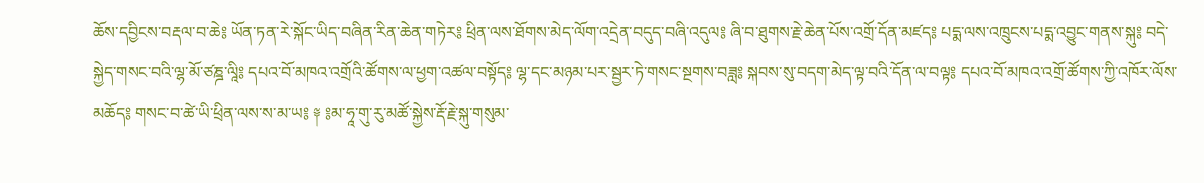ཆོས་དབྱིངས་བརྡལ་བ་ཆེ༔ ཡོན་ཏན་རེ་སྐོང་ཡིད་བཞིན་རིན་ཆེན་གཏེར༔ ཕྲིན་ལས་ཐོགས་མེད་ལོག་འདྲེན་བདུད་བཞི་འདུལ༔ ཞི་བ་ཐུགས་རྗེ་ཆེན་པོས་འགྲོ་དོན་མཛད༔ པདྨ་ལས་འཁྲུངས་པདྨ་འབྱུང་གནས་སྐུ༔ བདེ་སྐྱེད་གསང་བའི་ལྷ་མོ་ཙཎྜ་ལཱི༔ དཔའ་བོ་མཁའ་འགྲོའི་ཚོགས་ལ་ཕྱག་འཚལ་བསྟོད༔ ལྷ་དང་མཉམ་པར་སྦྱར་ཏེ་གསང་སྔགས་བཟླ༔ སྐབས་སུ་བདག་མེད་ལྟ་བའི་དོན་ལ་བལྟ༔ དཔའ་བོ་མཁའ་འགྲོ་ཚོགས་ཀྱི་འཁོར་ལོས་མཆོད༔ གསང་བ་ཚེ་ཡི་ཕྲིན་ལས་ས་མ་ཡ༔ ༈ ༔མ་ཧཱ་གུ་རུ་མཚོ་སྐྱེས་རྡོ་རྗེ་སྐུ་གསུམ་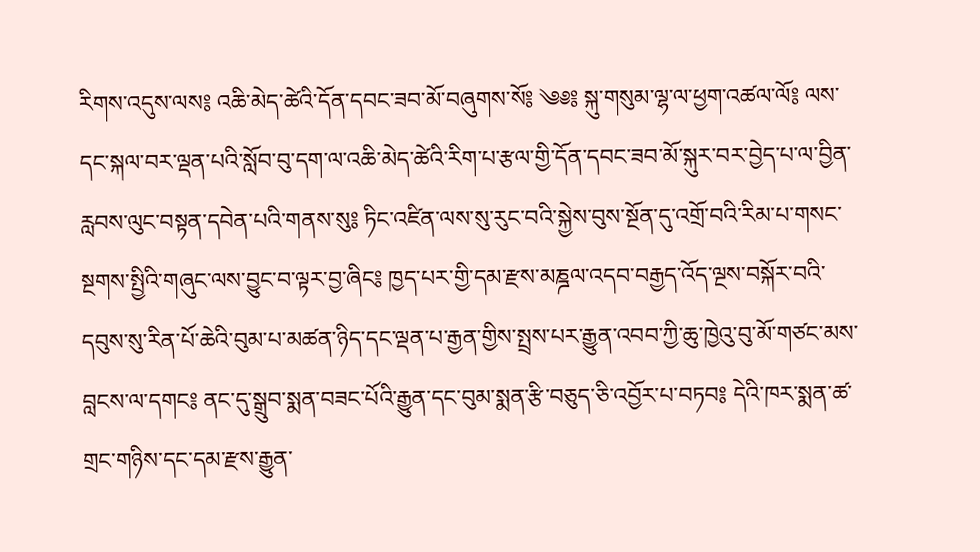རིགས་འདུས་ལས༔ འཆི་མེད་ཚེའི་དོན་དབང་ཟབ་མོ་བཞུགས་སོ༔ ༄༅༔ སྐུ་གསུམ་ལྷ་ལ་ཕྱག་འཚལ་ལོ༔ ལས་དང་སྐལ་བར་ལྡན་པའི་སློབ་བུ་དག་ལ་འཆི་མེད་ཚེའི་རིག་པ་རྩལ་གྱི་དོན་དབང་ཟབ་མོ་སྐུར་བར་བྱེད་པ་ལ་བྱིན་རླབས་ལུང་བསྟན་དབེན་པའི་གནས་སུ༔ ཏིང་འཛིན་ལས་སུ་རུང་བའི་སྐྱེས་བུས་སྔོན་དུ་འགྲོ་བའི་རིམ་པ་གསང་སྔགས་སྤྱིའི་གཞུང་ལས་བྱུང་བ་ལྟར་བྱ་ཞིང༔ ཁྱད་པར་གྱི་དམ་རྫས་མཎྜལ་འདབ་བརྒྱད་འོད་ལྔས་བསྐོར་བའི་དབུས་སུ་རིན་པོ་ཆེའི་བུམ་པ་མཚན་ཉིད་དང་ལྡན་པ་རྒྱན་གྱིས་སྤྲས་པར་རྒྱུན་འབབ་ཀྱི་ཆུ་ཁྱེའུ་བུ་མོ་གཙང་མས་བླངས་ལ་དགང༔ ནང་དུ་སྒྲུབ་སྨན་བཟང་པོའི་རྒྱུན་དང་བུམ་སྨན་རྩི་བཅུད་ཅི་འབྱོར་པ་བཏབ༔ དེའི་ཁར་སྨན་ཚ་གྲང་གཉིས་དང་དམ་རྫས་རྒྱུན་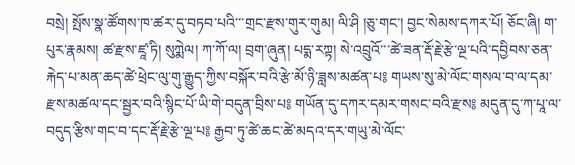བསྲེ། སྤོས་སྣ་ཚོགས་ཁ་ཚར་དུ་བཏབ་པའི་་་གྲང་རྫས་གུར་གུམ། ལི་ཤི །ཅུ་གང་། བྱང་སེམས་དཀར་པོ། ཅོང་ཞི། ག་པུར་རྣམས། ཚ་རྫས་ཛཱ་ཏི། སུཀྨེལ། ཀ་ཀོ་ལ། བྲག་ཞུན། པདྨ་རཀྟ། སེ་འབྲུའོ་་་ཚེ་ཟན་རྡོ་རྗེ་རྩེ་ལྔ་པའི་དབྱིབས་ཅན་རྐེད་པ་མན་ཆད་ཚེ་ཕྲེང་ལུ་གུ་རྒྱུད་ཀྱིས་བསྐོར་བའི་རྩེ་མོ་ཉི་ཟླས་མཚན་པ༔ གཡས་སུ་མེ་ལོང་གསལ་བ་ལ་དམ་རྫས་མཚལ་དང་སྦྱར་བའི་སྙིང་པོ་ཡི་གེ་བདུན་བྲིས་པ༔ གཡོན་དུ་དཀར་དམར་གསང་བའི་རྫས༔ མདུན་དུ་ཀ་པཱ་ལ་བདུད་རྩིས་གང་བ་དང་རྡོ་རྗེ་རྩེ་ལྔ་པ༔ རྒྱབ་ཏུ་ཚེ་ཆང་ཚེ་མདའ་དར་གཡུ་མེ་ལོང་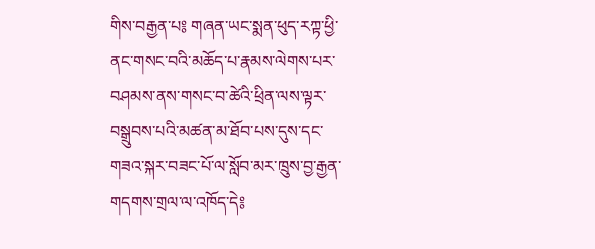གིས་བརྒྱན་པ༔ གཞན་ཡང་སྨན་ཕུད་རཀྟ་ཕྱི་ནང་གསང་བའི་མཆོད་པ་རྣམས་ལེགས་པར་བཤམས་ནས་གསང་བ་ཚེའི་ཕྲིན་ལས་ལྟར་བསྒྲུབས་པའི་མཚན་མ་ཐོབ་པས་དུས་དང་གཟའ་སྐར་བཟང་པོ་ལ་སློབ་མར་ཁྲུས་བྱ་རྒྱན་གདགས་གྲལ་ལ་འཁོད་དེ༔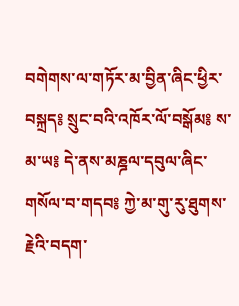བགེགས་ལ་གཏོར་མ་བྱིན་ཞིང་ཕྱིར་བསྐྲད༔ སྲུང་བའི་འཁོར་ལོ་བསྒོམ༔ ས་མ་ཡ༔ དེ་ནས་མཎྜལ་དབུལ་ཞིང་གསོལ་བ་གདབ༔ ཀྱེ་མ་གུ་རུ་ཐུགས་རྗེའི་བདག་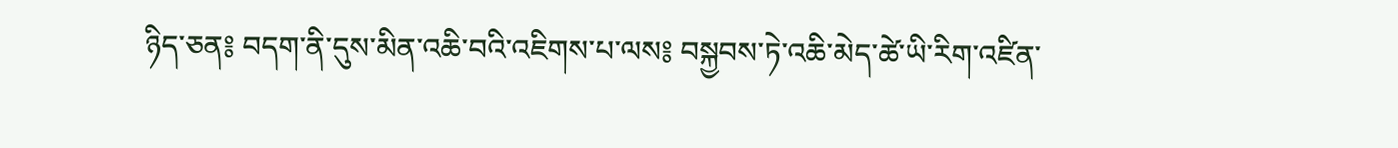ཉིད་ཅན༔ བདག་ནི་དུས་མིན་འཆི་བའི་འཇིགས་པ་ལས༔ བསྐྱབས་ཏེ་འཆི་མེད་ཚེ་ཡི་རིག་འཛིན་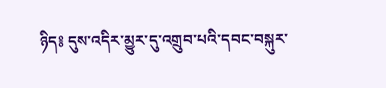ཉིད༔ དུས་འདིར་མྱུར་དུ་འགྲུབ་པའི་དབང་བསྐུར་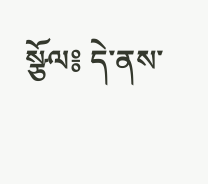སྩོལ༔ དེ་ནས་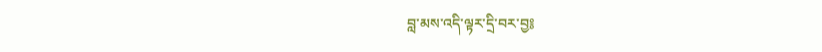བླ་མས་འདི་ལྟར་དྲི་བར་བྱ༔